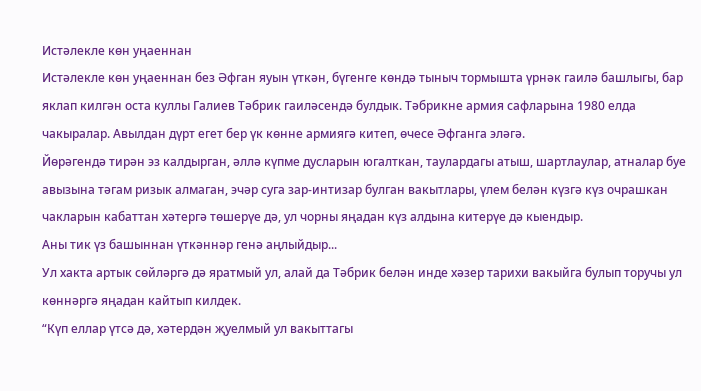Истәлекле көн уңаеннан
Истәлекле көн уңаеннан без Әфган яуын үткән, бүгенге көндә тыныч тормышта үрнәк гаилә башлыгы, бар яклап килгән оста куллы Галиев Тәбрик гаиләсендә булдык. Тәбрикне армия сафларына 1980 елда чакыралар. Авылдан дүрт егет бер үк көнне армиягә китеп, өчесе Әфганга эләгә.
Йөрәгендә тирән эз калдырган, әллә күпме дусларын югалткан, таулардагы атыш, шартлаулар, атналар буе авызына тәгам ризык алмаган, эчәр суга зар-интизар булган вакытлары, үлем белән күзгә күз очрашкан чакларын кабаттан хәтергә төшерүе дә, ул чорны яңадан күз алдына китерүе дә кыендыр.
Аны тик үз башыннан үткәннәр генә аңлыйдыр...
Ул хакта артык сөйләргә дә яратмый ул, алай да Тәбрик белән инде хәзер тарихи вакыйга булып торучы ул көннәргә яңадан кайтып килдек.
“Күп еллар үтсә дә, хәтердән җуелмый ул вакыттагы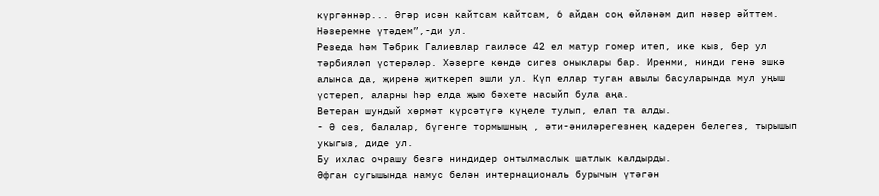күргәннәр... Әгәр исән кайтсам кайтсам, 6 айдан соң өйләнәм дип нәзер әйттем. Нәзеремне үтәдем”,-ди ул.
Резеда һәм Тәбрик Галиевлар гаиләсе 42 ел матур гомер итеп, ике кыз, бер ул тәрбияләп үстерәләр. Хәзерге көндә сигез оныклары бар. Иренми, нинди генә эшкә алынса да, җиренә җиткереп эшли ул. Күп еллар туган авылы басуларында мул уңыш үстереп, аларны һәр елда җыю бәхете насыйп була аңа.
Ветеран шундый хөрмәт күрсәтүгә күңеле тулып, елап та алды.
- Ә сез, балалар, бүгенге тормышның , әти-әниләрегезнең кадерен белегез, тырышып укыгыз, диде ул.
Бу ихлас очрашу безгә ниндидер онтылмаслык шатлык калдырды.
Әфган сугышында намус белән интернациональ бурычын үтәгән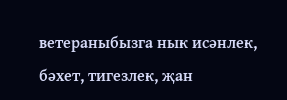ветераныбызга нык исәнлек, бәхет, тигезлек, җан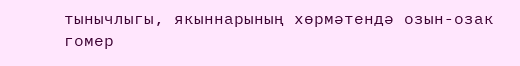тынычлыгы, якыннарының хөрмәтендә озын-озак гомер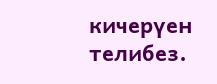кичерүен телибез.